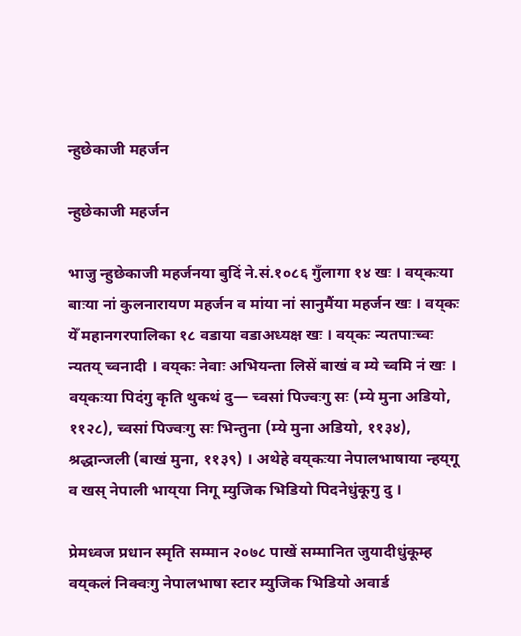न्हुछेकाजी महर्जन

न्हुछेकाजी महर्जन

भाजु न्हुछेकाजी महर्जनया बुदिं ने.सं.१०८६ गुँलागा १४ खः । वय्‌कःया बाःया नां कुलनारायण महर्जन व मांया नां सानुमैंया महर्जन खः । वय्‌कः येँ महानगरपालिका १८ वडाया वडाअध्यक्ष खः । वय्‌कः न्यतपाःच्वः न्यतय् च्वनादी । वय्‌कः नेवाः अभियन्ता लिसें बाखं व म्ये च्वमि नं खः । वय्‌कःया पिदंगु कृति थुकथं दु— च्वसां पिज्वःगु सः (म्ये मुना अडियो, ११२८), च्वसां पिज्वःगु सः भिन्तुना (म्ये मुना अडियो, ११३४), श्रद्धान्जली (बाखं मुना, ११३९) । अथेहे वय्‌कःया नेपालभाषाया न्हय्‌गू व खस् नेपाली भाय्‌या निगू म्युजिक भिडियो पिदनेधुंकूगु दु ।

प्रेमध्वज प्रधान स्मृति सम्मान २०७८ पाखें सम्मानित जुयादीधुंकूम्ह वय्‌कलं निक्वःगु नेपालभाषा स्टार म्युजिक भिडियो अवार्ड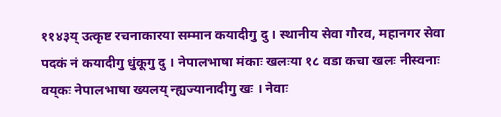११४३य् उत्कृष्ट रचनाकारया सम्मान कयादीगु दु । स्थानीय सेवा गौरव, महानगर सेवा पदकं नं कयादीगु धुंकूगु दु । नेपालभाषा मंकाः खलःया १८ वडा कचा खलः नीस्वनाः वय्‌कः नेपालभाषा ख्यलय् न्ह्यज्यानादीगु खः । नेवाः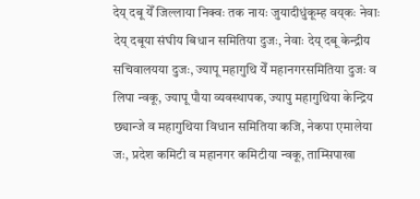देय् दबू येँ जिल्लाया निक्वः तक नायः जुयादीधुंकूम्ह वय्‌कः नेवाः देय् दबूया संघीय बिधान समितिया दुजः, नेवाः देय् दबू केन्द्रीय सचिवालयया दुजः, ज्यापू महागुथि येँ महानगरसमितिया दुजः व लिपा न्वकू, ज्यापू पौया व्यवस्थापक, ज्यापु महागुथिया केन्द्रिय छ्यान्जे व महागुथिया विधान समितिया कजि, नेकपा एमालेया जः, प्रदेश कमिटी व महानगर कमिटीया न्वकू, ताम्सिपाखा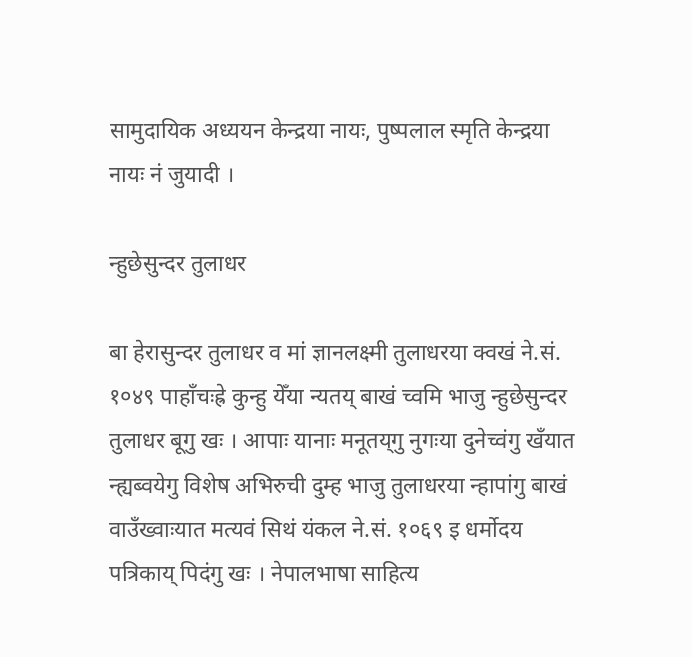सामुदायिक अध्ययन केन्द्रया नायः, पुष्पलाल स्मृति केन्द्रया नायः नं जुयादी ।

न्हुछेसुन्दर तुलाधर

बा हेरासुन्दर तुलाधर व मां ज्ञानलक्ष्मी तुलाधरया क्वखं ने.सं. १०४९ पाहाँचःह्रे कुन्हु येँया न्यतय् बाखं च्वमि भाजु न्हुछेसुन्दर तुलाधर बूगु खः । आपाः यानाः मनूतय्‌गु नुगःया दुनेच्वंगु खँयात न्ह्यब्वयेगु विशेष अभिरुची दुम्ह भाजु तुलाधरया न्हापांगु बाखं वाउँख्वाःयात मत्यवं सिथं यंकल ने.सं. १०६९ इ धर्मोदय पत्रिकाय् पिदंगु खः । नेपालभाषा साहित्य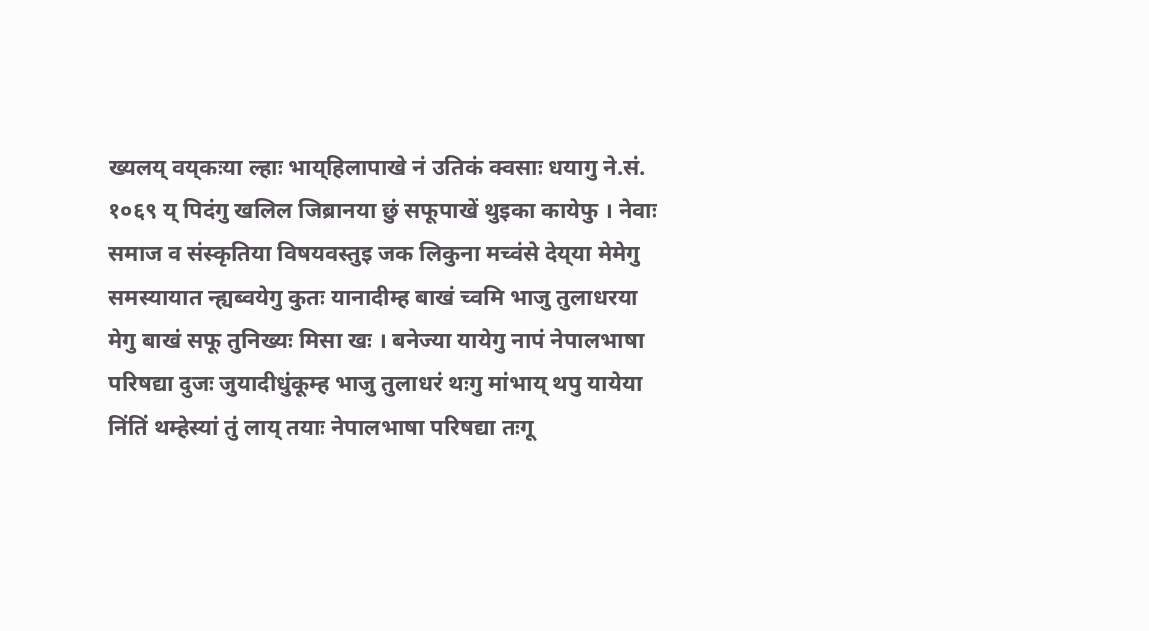ख्यलय् वय्‌कःया ल्हाः भाय्‌हिलापाखे नं उतिकं क्वसाः धयागु ने.सं. १०६९ य् पिदंगु खलिल जिब्रानया छुं सफूपाखें थुइका कायेफु । नेवाः समाज व संस्कृतिया विषयवस्तुइ जक लिकुना मच्वंसे देय्‌या मेमेगु समस्यायात न्ह्यब्वयेगु कुतः यानादीम्ह बाखं च्वमि भाजु तुलाधरया मेगु बाखं सफू तुनिख्यः मिसा खः । बनेज्या यायेगु नापं नेपालभाषा परिषद्या दुजः जुयादीधुंकूम्ह भाजु तुलाधरं थःगु मांभाय् थपु यायेया निंतिं थम्हेस्यां तुं लाय् तयाः नेपालभाषा परिषद्या तःगू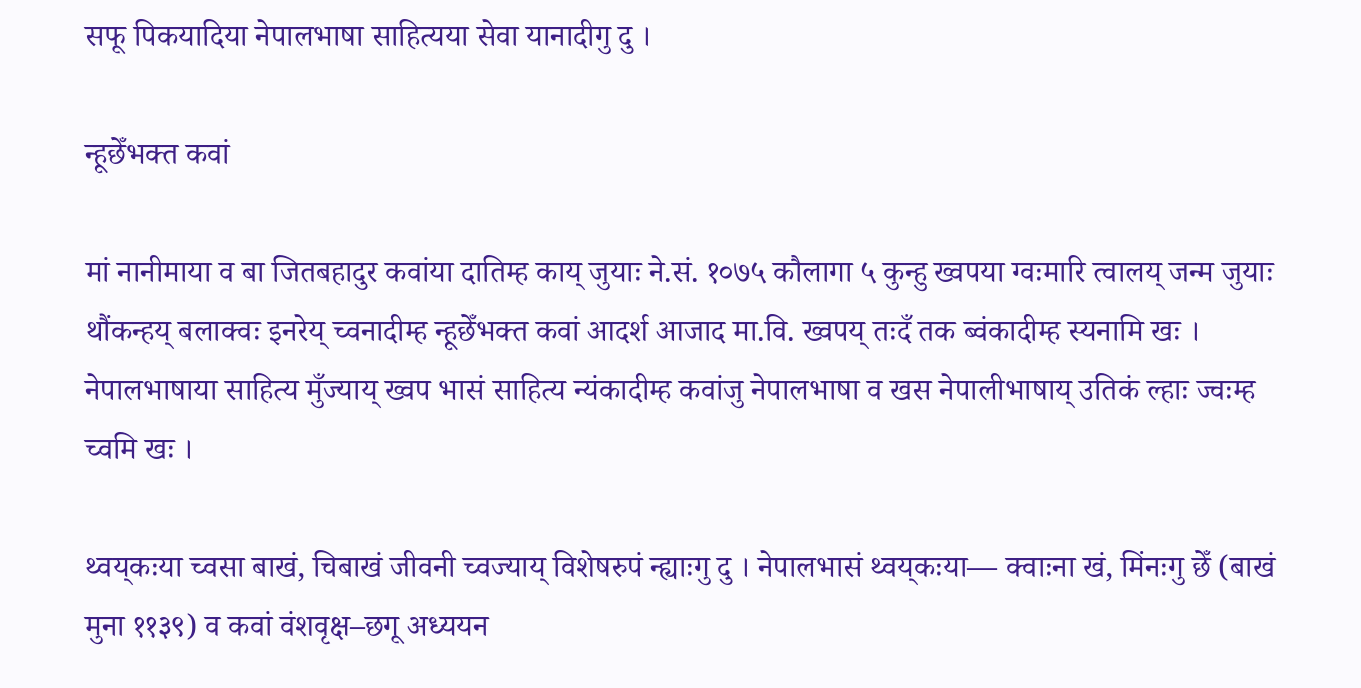सफू पिकयादिया नेपालभाषा साहित्यया सेवा यानादीगु दु ।

न्हूछेँभक्त कवां

मां नानीमाया व बा जितबहादुर कवांया दातिम्ह काय् जुयाः ने.सं. १०७५ कौलागा ५ कुन्हु ख्वपया ग्वःमारि त्वालय् जन्म जुयाः थौंकन्हय् बलाक्वः इनरेय् च्वनादीम्ह न्हूछेँभक्त कवां आदर्श आजाद मा.वि. ख्वपय् तःदँ तक ब्वंकादीम्ह स्यनामि खः । नेपालभाषाया साहित्य मुँज्याय् ख्वप भासं साहित्य न्यंकादीम्ह कवांजु नेपालभाषा व खस नेपालीभाषाय् उतिकं ल्हाः ज्वःम्ह च्वमि खः ।

थ्वय्‌कःया च्वसा बाखं, चिबाखं जीवनी च्वज्याय् विशेषरुपं न्ह्याःगु दु । नेपालभासं थ्वय्‌कःया— क्वाःना खं, मिंनःगु छेँ (बाखं मुना ११३९) व कवां वंशवृक्ष–छगू अध्ययन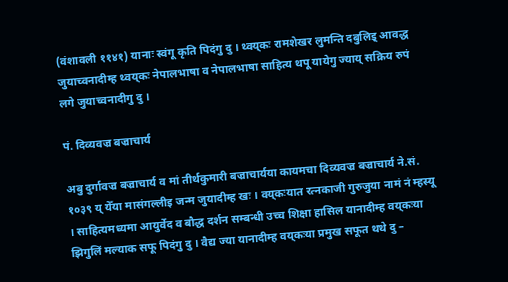(वंशावली ११४१) यानाः स्वंगू कृति पिदंगु दु । थ्वय्‌कः रामशेखर लुमन्ति दबुलिइ् आवद्ध जुयाच्वनादीम्ह थ्वय्‌कः नेपालभाषा व नेपालभाषा साहित्य थपू यायेगु ज्याय् सक्रिय रुपं लगे जुयाच्वनादीगु दु ।

पं. दिव्यवज्र बज्राचार्य

अबु दुर्गावज्र बज्राचार्य व मां तीर्थकुमारी बज्राचार्यया कायमचा दिव्यवज्र बज्राचार्य ने.सं. १०३९ य् येँया मासंगल्लीइ जन्म जुयादीम्ह खः । वय्‌कःयात रत्नकाजी गुरुजुया नामं नं म्हस्यू । साहित्यमध्यमा आयुर्वेद व बौद्ध दर्शन सम्बन्धी उच्च शिक्षा हासिल यानादीम्ह वय्‌कःया झिगुलिं मल्याक सफू पिदंगु दु । वैद्य ज्या यानादीम्ह वय्‌कःया प्रमुख सफूत थथे दु –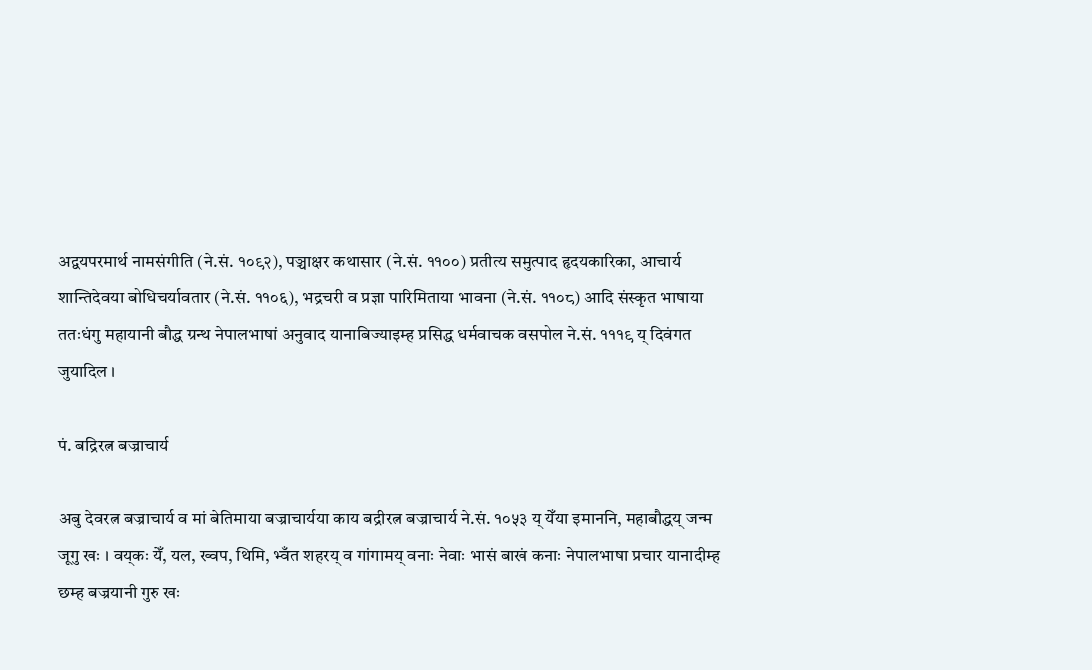अद्वयपरमार्थ नामसंगीति (ने.सं. १०९२), पञ्चाक्षर कथासार (ने.सं. ११००) प्रतीत्य समुत्पाद हृदयकारिका, आचार्य शान्तिदेवया बोधिचर्यावतार (ने.सं. ११०६), भद्रचरी व प्रज्ञा पारिमिताया भावना (ने.सं. ११०८) आदि संस्कृत भाषाया ततःधंगु महायानी बौद्ध ग्रन्थ नेपालभाषां अनुवाद यानाबिज्याइम्ह प्रसिद्ध धर्मवाचक वसपोल ने.सं. १११९ य् दिवंगत जुयादिल ।

पं. बद्रिरत्न बज्राचार्य

अबु देवरत्न बज्राचार्य व मां बेतिमाया बज्राचार्यया काय बद्रीरत्न बज्राचार्य ने.सं. १०५३ य् येँया इमाननि, महाबौद्धय् जन्म जूगु खः । वय्‌कः येँ, यल, ख्वप, थिमि, भ्वँत शहरय् व गांगामय् वनाः नेवाः भासं बाखं कनाः नेपालभाषा प्रचार यानादीम्ह छम्ह बज्रयानी गुरु खः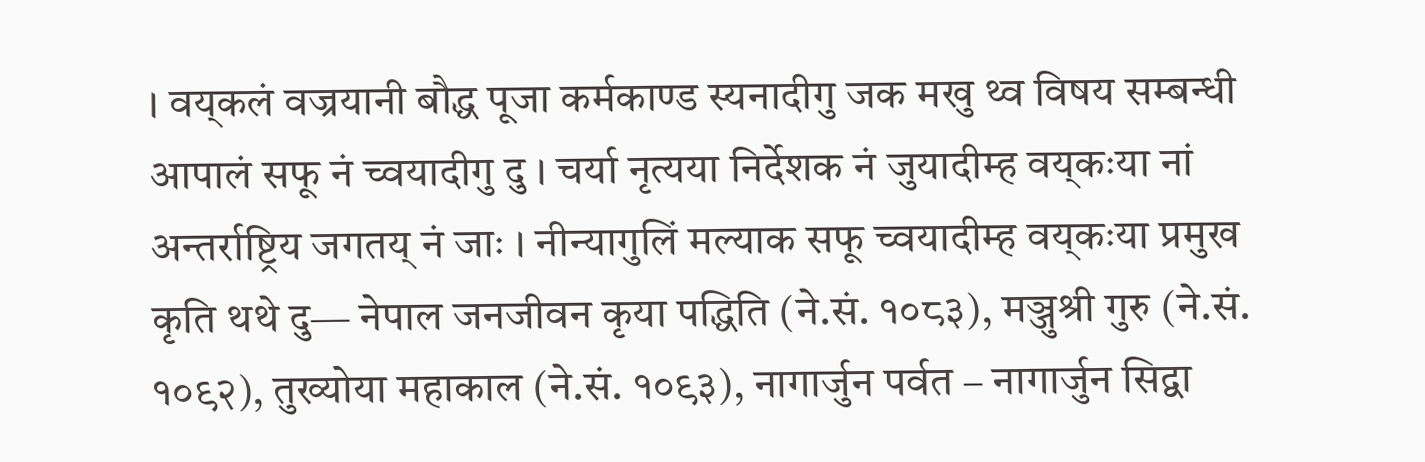। वय्‌कलं वज्रयानी बौद्ध पूजा कर्मकाण्ड स्यनादीगु जक मखु थ्व विषय सम्बन्धी आपालं सफू नं च्वयादीगु दु । चर्या नृत्यया निर्देशक नं जुयादीम्ह वय्‌कःया नां अन्तर्राष्ट्रिय जगतय् नं जाः । नीन्यागुलिं मल्याक सफू च्वयादीम्ह वय्‌कःया प्रमुख कृति थथे दु— नेपाल जनजीवन कृया पद्धिति (ने.सं. १०८३), मञ्जुश्री गुरु (ने.सं. १०९२), तुख्योया महाकाल (ने.सं. १०९३), नागार्जुन पर्वत – नागार्जुन सिद्वा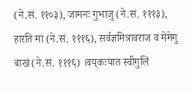(ने.सं. ११०३), जामनः गुभाजु (ने.सं. १११३), हारति मां (ने.सं. १११६), सर्वज्ञमित्रावराज व मेमेगु बाखं (ने.सं. १११६) ।वय्‌कःयात स्वीगुलिं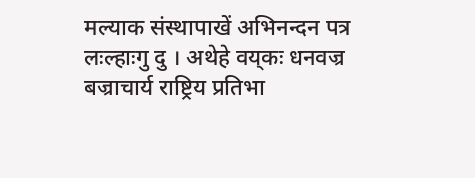मल्याक संस्थापाखें अभिनन्दन पत्र लःल्हाःगु दु । अथेहे वय्‌कः धनवज्र बज्राचार्य राष्ट्रिय प्रतिभा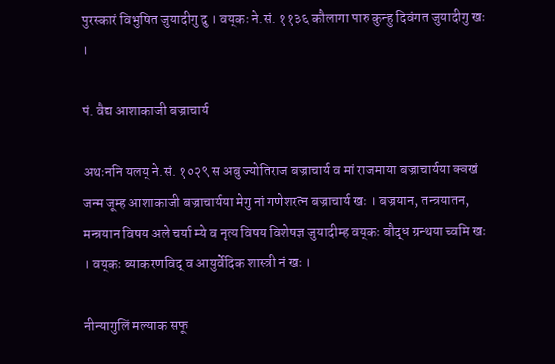पुरस्कारं विभुषित जुयादीगु दु । वय्‌कः ने.सं. ११३६ कौलागा पारु कुन्हु दिवंगत जुयादीगु खः ।

पं. वैद्य आशाकाजी बज्राचार्य

अथःननि यलय् ने.सं. १०२९ स अबु ज्योतिराज बज्राचार्य व मां राजमाया बज्राचार्यया क्वखं जन्म जूम्ह आशाकाजी बज्राचार्यया मेगु नां गणेशरत्न बज्राचार्य खः । बज्रयान, तन्त्रयातन, मन्त्रयान विषय अले चर्या म्ये व नृत्य विषय विशेषज्ञ जुयादीम्ह वय्‌कः बौद्ध ग्रन्थया च्वमि खः । वय्‌कः ब्याकरणविद् व आयुर्वेदिक शास्त्री नं खः ।

नीन्यागुलिं मल्याक सफू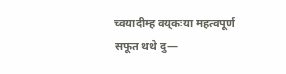च्वयादीम्ह वय्‌कःया महत्वपूर्ण सफूत थथे दु—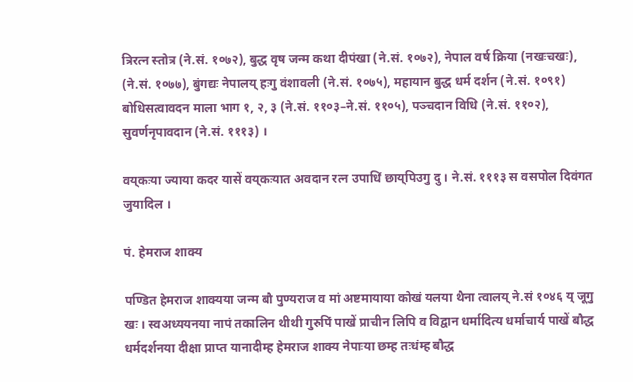त्रिरत्न स्तोत्र (ने.सं. १०७२), बुद्ध वृष जन्म कथा दीपंखा (ने.सं. १०७२), नेपाल वर्ष क्रिया (नखःचखः), (ने.सं. १०७७), बुंगद्यः नेपालय् हःगु वंशावली (ने.सं. १०७५), महायान बुद्ध धर्म दर्शन (ने.सं. १०९१) बोधिसत्वावदन माला भाग १, २, ३ (ने.सं. ११०३–ने.सं. ११०५), पञ्चदान विधि (ने.सं. ११०२), सुवर्णनृपावदान (ने.सं. १११३) ।

वय्‌कःया ज्याया कदर यासें वय्‌कःयात अवदान रत्न उपाधिं छाय्‌पिउगु दु । ने.सं. १११३ स वसपोल दिवंगत जुयादिल ।

पं. हेमराज शाक्य

पण्डित हेमराज शाक्यया जन्म बौ पुण्यराज व मां अष्टमायाया कोखं यलया थैना त्वालय् ने.सं १०४६ य् जूगु खः । स्वअध्ययनया नापं तकालिन थीथी गुरुपिं पाखें प्राचीन लिपि व विद्वान धर्मादित्य धर्माचार्य पाखें बौद्ध धर्मदर्शनया दीक्षा प्राप्त यानादीम्ह हेमराज शाक्य नेपाःया छम्ह तःधंम्ह बौद्ध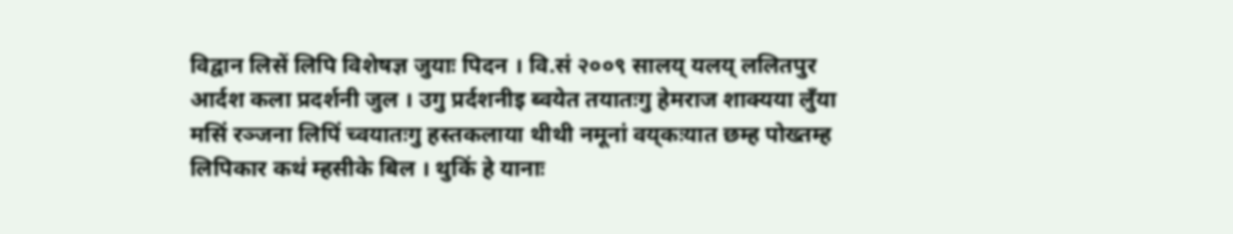विद्वान लिसें लिपि विशेषज्ञ जुयाः पिदन । वि.सं २००९ सालय् यलय् ललितपुर आर्दश कला प्रदर्शनी जुल । उगु प्रर्दशनीइ ब्वयेत तयातःगु हेमराज शाक्यया लुँया मसिं रञ्जना लिपिं च्वयातःगु हस्तकलाया थीथी नमूनां वय्‌कःयात छम्ह पोख्तम्ह लिपिकार कथं म्हसीके बिल । थुकिं हे यानाः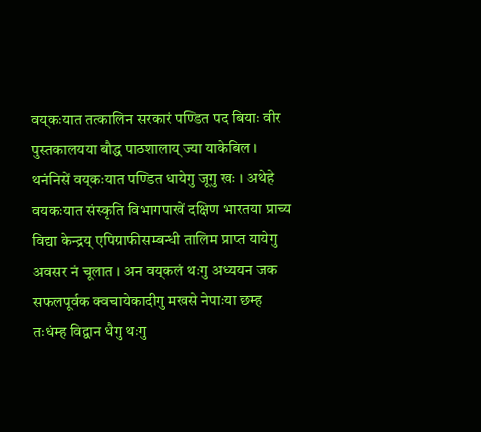वय्‌कःयात तत्कालिन सरकारं पण्डित पद बियाः वीर पुस्तकालयया बौद्ध पाठशालाय् ज्या याकेबिल । थनंनिसें वय्‌कःयात पण्डित धायेगु जूगु खः । अथेहे वयकःयात संस्कृति विभागपाखें दक्षिण भारतया प्राच्य विद्या केन्द्रय् एपिग्राफीसम्बन्धी तालिम प्राप्त यायेगु अवसर नं चूलात । अन वय्‌कलं थःगु अध्ययन जक सफलपूर्वक क्वचायेकादीगु मखसे नेपाःया छम्ह तःधंम्ह विद्वान धैगु थःगु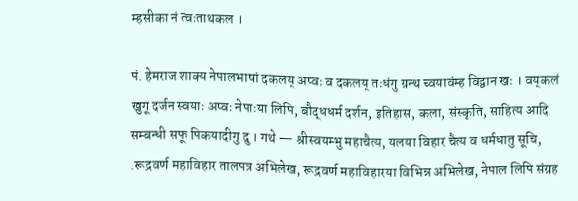म्हसीका नं त्वःताथकल ।

पं. हेमराज शाक्य नेपालभाषां दकलय् अप्वः व दकलय् तःधंगु ग्रन्थ च्वयावंम्ह विद्वान खः । वय्‌कलं खुगू दर्जन स्वयाः अप्वः नेपाःया लिपि, बौद्धधर्म दर्शन, इतिहास, कला, संस्कृति, साहित्य आदि सम्बन्धी सफू पिकयादीगु दु । गथे — श्रीस्वयम्भु महाचैत्य, यलया विहार चैत्य व धर्मधातु सूचि, .रूद्रवर्ण महाविहार तालपत्र अभिलेख, रूद्रवर्ण महाविहारया विभिन्न अभिलेख, नेपाल लिपि संग्रह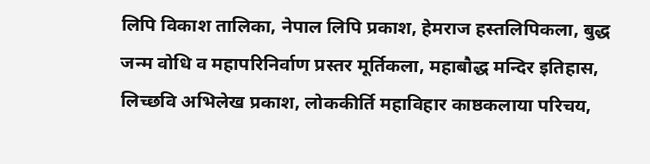लिपि विकाश तालिका, नेपाल लिपि प्रकाश, हेमराज हस्तलिपिकला, बुद्ध जन्म वोधि व महापरिनिर्वाण प्रस्तर मूर्तिकला, महाबौद्ध मन्दिर इतिहास, लिच्छवि अभिलेख प्रकाश, लोककीर्ति महाविहार काष्ठकलाया परिचय,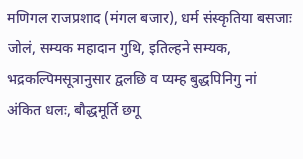मणिगल राजप्रशाद (मंगल बजार), धर्म संस्कृतिया बसजाः जोलं, सम्यक महादान गुथि, इतिल्हने सम्यक, भद्रकल्पिमसूत्रानुसार द्वलछि व प्यम्ह बुद्धपिनिगु नां अंकित धलः, बौद्धमूर्ति छगू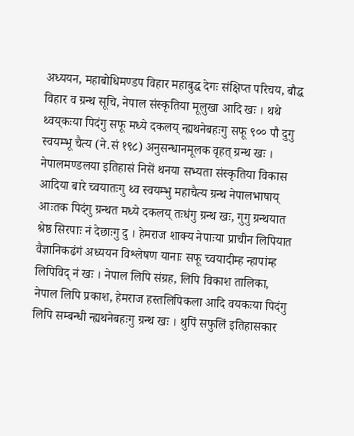अध्ययन, महाबोधिमण्डप विहार महाबुद्ध देगः संक्षिप्त परिचय, बौद्ध विहार व ग्रन्थ सूचि, नेपाल संस्कृतिया मूलुखा आदि खः । थथे थ्वय्‌कःया पिदंगु सफू मध्ये दकलय् न्ह्यथनेबहःगु सफू ९०० पौ दुगु स्वयम्भू चैत्य (ने.सं १९८) अनुसन्धानमूलक वृहत् ग्रन्थ खः । नेपालमण्डलया इतिहासं निसें थनया सभ्यता संस्कृतिया विकास आदिया बारे च्वयातःगु थ्व स्वयम्भु महाचैत्य ग्रन्थ नेपालभाषाय् आःतक पिदंगु ग्रन्थत मध्ये दकलय् तःधंगु ग्रन्थ खः, गुगु ग्रन्थयात श्रेष्ठ सिरपाः नं देछाःगु दु । हेमराज शाक्य नेपाःया प्राचीन लिपियात वैज्ञानिकढंगं अध्ययन विश्लेषण यानाः सफू च्वयादीम्ह न्हापांम्ह लिपिविद् नं खः । नेपाल लिपि संग्रह, लिपि विकाश तालिका, नेपाल लिपि प्रकाश, हेमराज हस्तलिपिकला आदि वयकःया पिदंगु लिपि सम्बन्धी न्ह्यथनेबहःगु ग्रन्थ खः । थुपिं सफुलिं इतिहासकार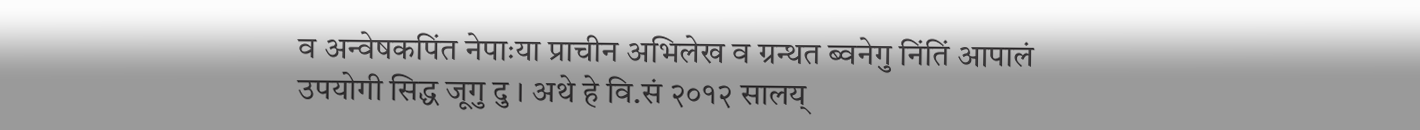व अन्वेषकपिंत नेपाःया प्राचीन अभिलेख व ग्रन्थत ब्वनेगु निंतिं आपालं उपयोगी सिद्ध जूगु दु । अथे हे वि.सं २०१२ सालय्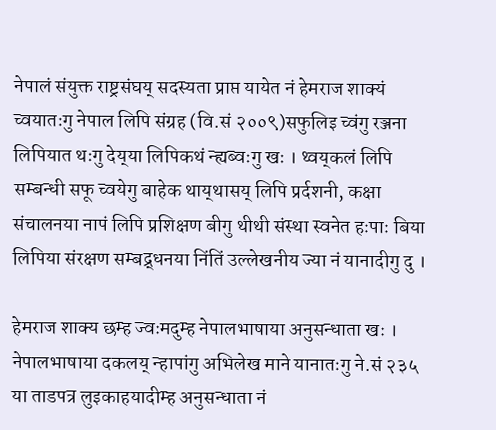नेपालं संयुक्त राष्ट्रसंघय् सदस्यता प्राप्त यायेत नं हेमराज शाक्यं च्वयातःगु नेपाल लिपि संग्रह (वि.सं २००९)सफुलिइ च्वंगु रञ्जना लिपियात थःगु देय्‌या लिपिकथं न्ह्यब्वःगु खः । थ्वय्‌कलं लिपि सम्बन्धी सफू च्वयेगु बाहेक थाय्‌थासय् लिपि प्रर्दशनी, कक्षा संचालनया नापं लिपि प्रशिक्षण बीगु थीथी संस्था स्वनेत हःपाः बिया लिपिया संरक्षण सम्बद्र्धनया निंतिं उल्लेखनीय ज्या नं यानादीगु दु ।

हेमराज शाक्य छम्ह ज्वःमदुम्ह नेपालभाषाया अनुसन्धाता खः । नेपालभाषाया दकलय् न्हापांगु अभिलेख माने यानातःगु ने.सं २३५ या ताडपत्र लुइकाहयादीम्ह अनुसन्धाता नं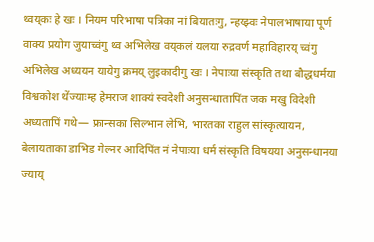थ्वय्‌कः हे खः । नियम परिभाषा पत्रिका नां बियातःगु, न्हय्झ्वः नेपालभाषाया पूर्ण वाक्य प्रयोग जुयाच्वंगु थ्व अभिलेख वय्‌कलं यलया रुद्रवर्ण महाविहारय् च्वंगु अभिलेख अध्ययन यायेगु क्रमय् लुइकादीगु खः । नेपाःया संस्कृति तथा बौद्धधर्मया विश्वकोश थेंज्याःम्ह हेमराज शाक्यं स्वदेशी अनुसन्धातापिंत जक मखु विदेशी अध्यतापिं गथे— फ्रान्सका सिल्भान लेभि, भारतका राहुल सांस्कृत्यायन, बेलायताका डाभिड गेल्नर आदिपिंत नं नेपाःया धर्म संस्कृति विषयया अनुसन्धानया ज्याय्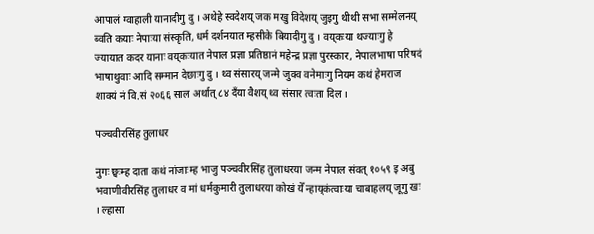आपालं ग्वाहाली यानादीगु दु । अथेहे स्वदेशय् जक मखु विदेशय् जुइगु थीथी सभा सम्मेलनय् ब्वति कयाः नेपाःया संस्कृति, धर्म दर्शनयात म्हसीके बियादीगु दु । वय्‌कःया थज्याःगु हे ज्यायात कदर यानाः वय्‌कःयात नेपाल प्रज्ञा प्रतिष्ठानं महेन्द्र प्रज्ञा पुरस्कार, नेपालभाषा परिषदं भाषाथुवाः आदि सम्मान देछाःगु दु । थ्व संसारय् जन्मे जुक्व वनेमाःगु नियम कथं हेमराज शाक्यं नं वि.सं २०६६ साल अर्थात् ८४ दँया वैशय् थ्व संसार त्वःता दिल ।

पञ्चवीरसिंह तुलाधर

नुगः छ्वःम्ह दाता कथं नांजाःम्ह भाजु पञ्चवीरसिंह तुलाधरया जन्म नेपाल संवत् १०५९ इ अबु भवाणीवीरसिंह तुलाधर व मां धर्मकुमारी तुलाधरया कोखं येँ न्हाय्‌कंत्वाःया चाबाहलय् जूगु खः । ल्हासा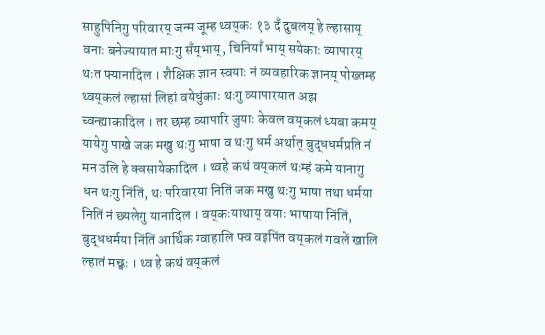साहुपिनिगु परिवारय् जन्म जूम्ह थ्वय्‌कः १३ दँ दुबलय् हे ल्हासाय् वनाः बनेज्यायात माःगु सँय्‌भाय्, चिनियाँ भाय् सयेकाः व्यापारय् थःत फ्यानादिल । शैक्षिक ज्ञान स्वयाः नं व्यवहारिक ज्ञानय् पोख्तम्ह थ्वय्‌कलं ल्हासां लिहां वयेधुंकाः थःगु व्यापारयात अझ च्वन्ह्याकादिल । तर छम्ह व्यापारि जुयाः केवल वय्‌कलं ध्यबा कमय् यायेगु पाखे जक मखु थःगु भाषा व थःगु धर्म अर्थात् बुद्धधर्मप्रति नं मन उलि हे क्वसायेकादिल । थ्वहे कथं वय्‌कलं थःम्हं कमे यानागु धन थःगु निंतिं, थः परिवारया नितिं जक मखु थःगु भाषा तथा धर्मया नितिं नं छ्यलेगु यानादिल । वय्‌कःयाथाय् वयाः भाषाया निंतिं, बुद्धधर्मया निंतिं आर्थिक ग्वाहालि फ्व वइपिंत वय्‌कलं गवलें खालि ल्हातं मछ्वः । थ्व हे कथं वय्‌कलं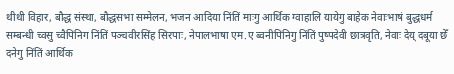थीथी विहार, बौद्ध संस्था, बौद्धसभा सम्मेलन, भजन आदिया निंतिं माःगु आर्थिक ग्वाहालि यायेगु बाहेक नेवाःभाषं बुद्धधर्म सम्बन्धी च्वसु च्वैपिनिग निंतिं पञ्चवीरसिंह सिरपाः, नेपालभाषा एम.ए ब्वनीपिनिगु निंतिं पुष्पदेवी छात्रवृति, नेवाः देय् दबूया छेँ दनेगु निंतिं आर्थिक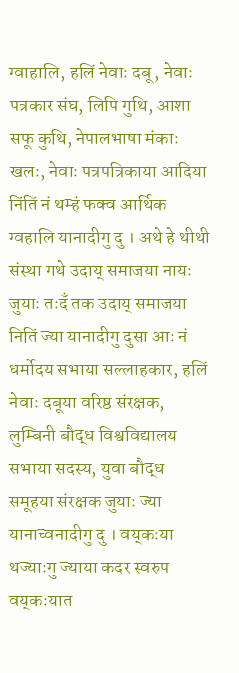ग्वाहालि, हलिं नेवाः दबू, नेवाः पत्रकार संघ, लिपि गुथि, आशा सफू कुथि, नेपालभाषा मंकाः खलः, नेवाः पत्रपत्रिकाया आदिया निंतिं नं थम्हं फक्व आर्थिक ग्वहालि यानादीगु दु । अथे हे थीथी संस्था गथे उदाय् समाजया नायः जुयाः तःदँ तक उदाय् समाजया नितिं ज्या यानादीगु दुसा आः नं धर्मोदय सभाया सल्लाहकार, हलिं नेवाः दबूया वरिष्ठ संरक्षक, लुम्बिनी बौद्ध विश्वविद्यालय सभाया सदस्य, युवा बौद्ध समूहया संरक्षक जुयाः ज्या यानाच्वनादीगु दु । वय्‌कःया थज्याःगु ज्याया कदर स्वरुप वय्‌कःयात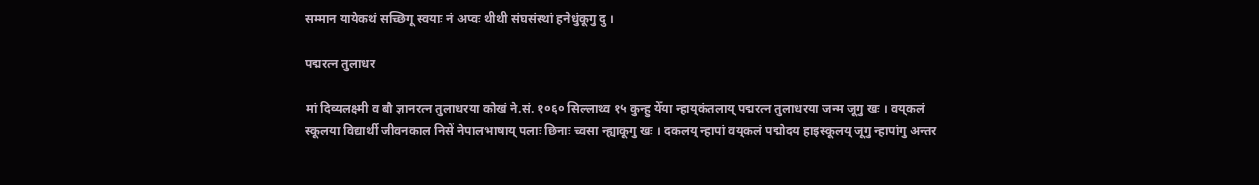सम्मान यायेकथं सच्छिगू स्वयाः नं अप्वः थीथी संघसंस्थां हनेधुंकूगु दु ।

पद्मरत्न तुलाधर

मां दिव्यलक्ष्मी व बौ ज्ञानरत्न तुलाधरया कोखं ने.सं. १०६० सिल्लाथ्व १५ कुन्हु येँया न्हाय्‌कंतलाय् पद्मरत्न तुलाधरया जन्म जूगु खः । वय्‌कलं स्कूलया विद्यार्थी जीवनकाल निसें नेपालभाषाय् पलाः छिनाः च्वसा न्ह्याकूगु खः । दकलय् न्हापां वय्‌कलं पद्मोदय हाइस्कूलय् जूगु न्हापांगु अन्तर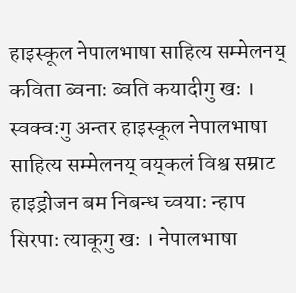हाइस्कूल नेपालभाषा साहित्य सम्मेलनय् कविता ब्वनाः ब्वति कयादीगु खः । स्वक्वःगु अन्तर हाइस्कूल नेपालभाषा साहित्य सम्मेलनय् वय्‌कलं विश्व सम्राट हाइड्रोजन बम निबन्ध च्वयाः न्हाप सिरपाः त्याकूगु खः । नेपालभाषा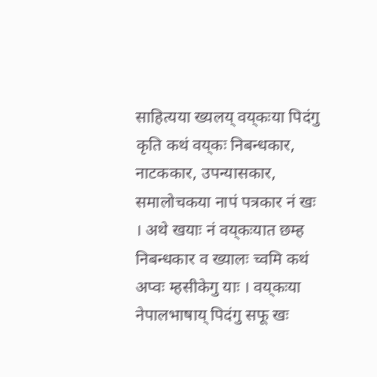साहित्यया ख्यलय् वय्‌कःया पिदंगु कृति कथं वय्‌कः निबन्धकार, नाटककार, उपन्यासकार, समालोचकया नापं पत्रकार नं खः । अथे खयाः नं वय्‌कःयात छम्ह निबन्धकार व ख्यालः च्वमि कथं अप्वः म्हसीकेगु याः । वय्‌कःया नेपालभाषाय् पिदंगु सफू खः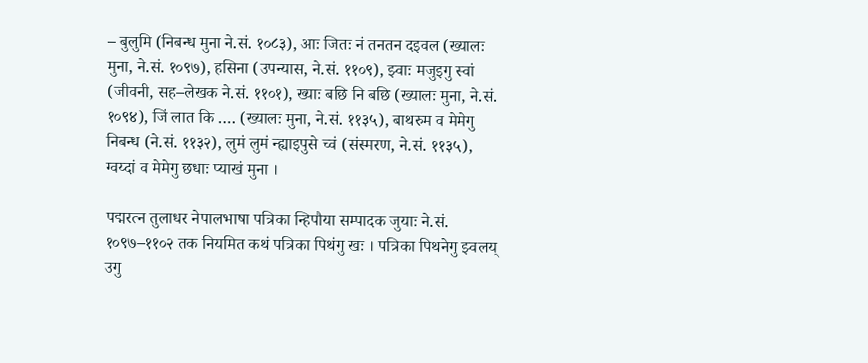– बुलुमि (निबन्ध मुना ने.सं. १०८३), आः जितः नं तनतन दइवल (ख्यालः मुना, ने.सं. १०९७), हसिना (उपन्यास, ने.सं. ११०९), झ्वाः मजुइगु स्वां (जीवनी, सह–लेखक ने.सं. ११०१), ख्याः बछि नि बछि (ख्यालः मुना, ने.सं. १०९४), जिं लात कि …. (ख्यालः मुना, ने.सं. ११३५), बाथरुम व मेमेगु निबन्ध (ने.सं. ११३२), लुमं लुमं न्ह्याइपुसे च्वं (संस्मरण, ने.सं. ११३५), ग्वय्दां व मेमेगु छधाः प्याखं मुना ।

पद्मरत्न तुलाधर नेपालभाषा पत्रिका न्हिपौया सम्पादक जुयाः ने.सं. १०९७–११०२ तक नियमित कथं पत्रिका पिथंगु खः । पत्रिका पिथनेगु झ्वलय् उगु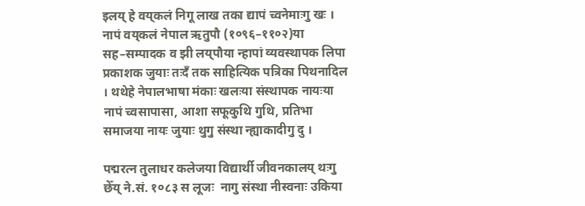इलय् हे वय्‌कलं निगू लाख तका द्यापं च्वनेमाःगु खः । नापं वय्‌कलं नेपाल ऋतुपौ (१०९६–११०२)या सह–सम्पादक व झी लय्‌पौया न्हापां व्यवस्थापक लिपा प्रकाशक जुयाः तःदँ तक साहित्यिक पत्रिका पिथनादिल । थथेहे नेपालभाषा मंकाः खलःया संस्थापक नायःया नापं च्वसापासा, आशा सफूकुथि गुथि, प्रतिभा समाजया नायः जुयाः थुगु संस्था न्ह्याकादीगु दु ।

पद्मरत्न तुलाधर कलेजया विद्यार्थी जीवनकालय् थःगु छेँय् ने.सं. १०८३ स लूजः  नागु संस्था नीस्वनाः उकिया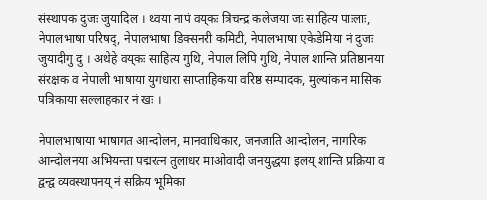संस्थापक दुजः जुयादिल । थ्वया नापं वय्‌कः त्रिचन्द्र कलेजया जः साहित्य पाःलाः, नेपालभाषा परिषद्, नेपालभाषा डिक्सनरी कमिटी, नेपालभाषा एकेडेमिया नं दुजः जुयादीगु दु । अथेहे वय्‌कः साहित्य गुथि, नेपाल लिपि गुथि, नेपाल शान्ति प्रतिष्ठानया संरक्षक व नेपाली भाषाया युगधारा साप्ताहिकया वरिष्ठ सम्पादक, मुल्यांकन मासिक पत्रिकाया सल्लाहकार नं खः ।

नेपालभाषाया भाषागत आन्दोलन, मानवाधिकार, जनजाति आन्दोलन, नागरिक आन्दोलनया अभियन्ता पद्मरत्न तुलाधर माओवादी जनयुद्धया इलय् शान्ति प्रक्रिया व द्वन्द्व व्यवस्थापनय् नं सक्रिय भूमिका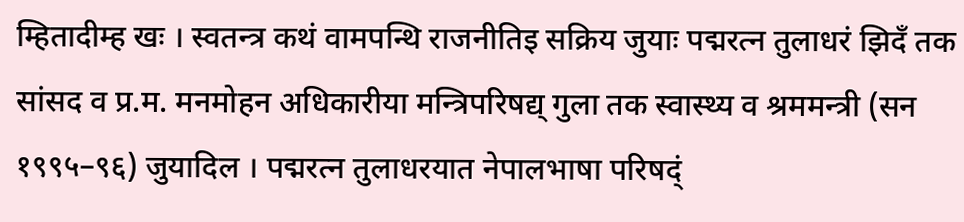म्हितादीम्ह खः । स्वतन्त्र कथं वामपन्थि राजनीतिइ सक्रिय जुयाः पद्मरत्न तुलाधरं झिदँ तक सांसद व प्र.म. मनमोहन अधिकारीया मन्त्रिपरिषद्य् गुला तक स्वास्थ्य व श्रममन्त्री (सन १९९५–९६) जुयादिल । पद्मरत्न तुलाधरयात नेपालभाषा परिषद्ं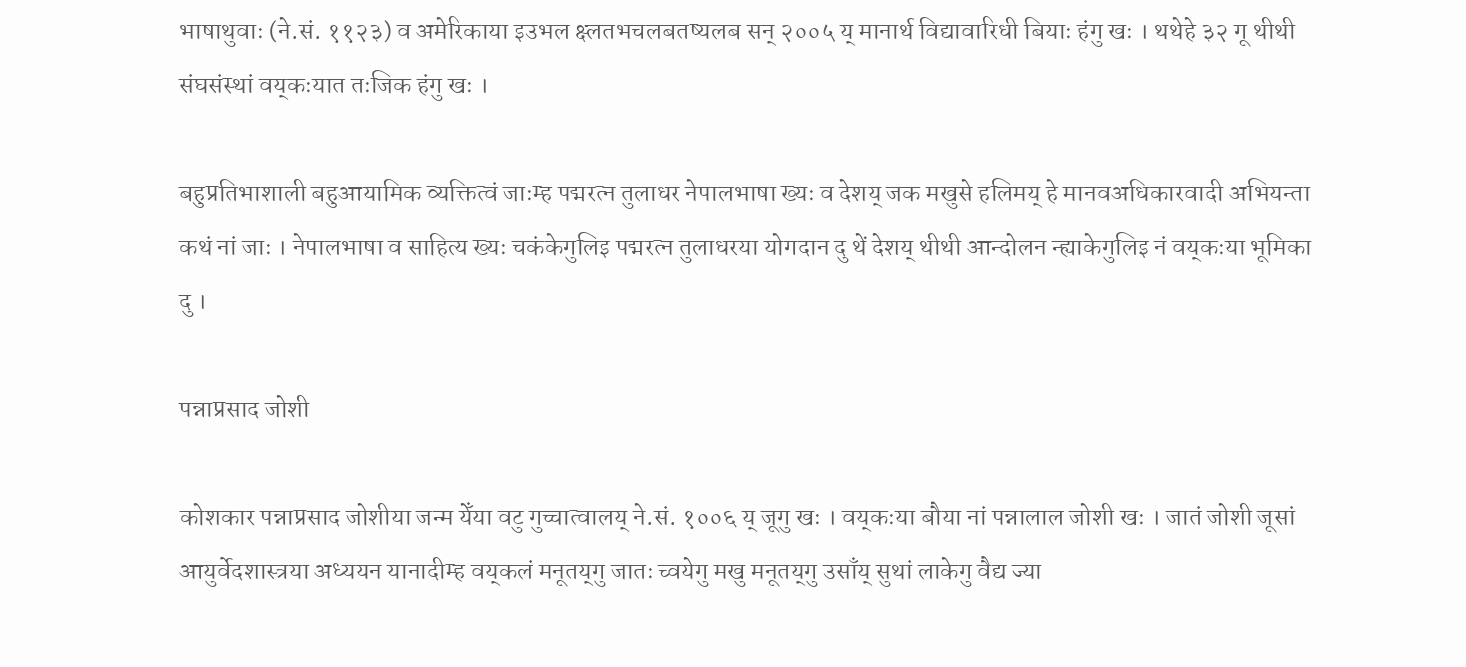भाषाथुवाः (ने.सं. ११२३) व अमेरिकाया इउभल क्ष्लतभचलबतष्यलब सन् २००५ य् मानार्थ विद्यावारिधी बियाः हंगु खः । थथेहे ३२ गू थीथी संघसंस्थां वय्‌कःयात तःजिक हंगु खः ।

बहुप्रतिभाशाली बहुआयामिक व्यक्तित्वं जाःम्ह पद्मरत्न तुलाधर नेपालभाषा ख्यः व देशय् जक मखुसे हलिमय् हे मानवअधिकारवादी अभियन्ता कथं नां जाः । नेपालभाषा व साहित्य ख्यः चकंकेगुलिइ पद्मरत्न तुलाधरया योगदान दु थें देशय् थीथी आन्दोलन न्ह्याकेगुलिइ नं वय्‌कःया भूमिका दु ।

पन्नाप्रसाद जोशी

कोशकार पन्नाप्रसाद जोशीया जन्म येँया वटु गुच्चात्वालय् ने.सं. १००६ य् जूगु खः । वय्‌कःया बौया नां पन्नालाल जोशी खः । जातं जोशी जूसां आयुर्वेदशास्त्रया अध्ययन यानादीम्ह वय्‌कलं मनूतय्‌गु जातः च्वयेगु मखु मनूतय्‌गु उसाँय् सुथां लाकेगु वैद्य ज्या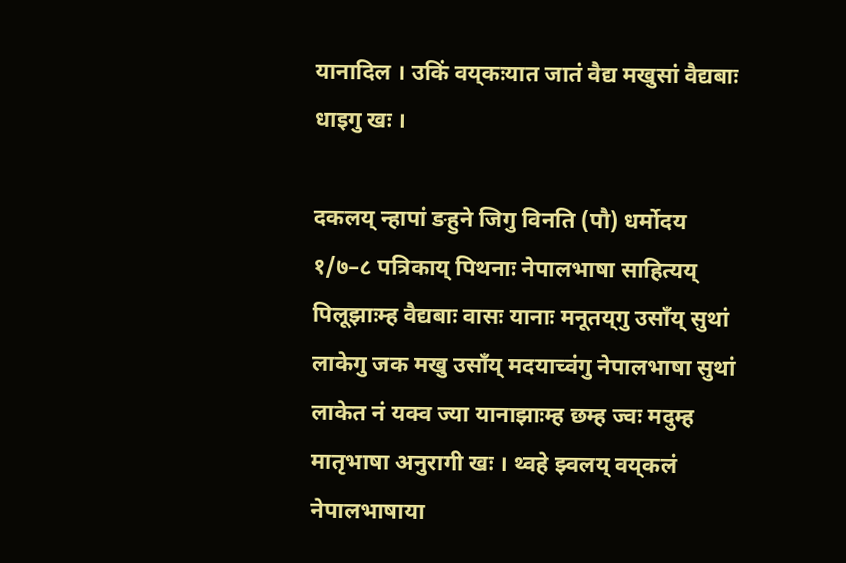यानादिल । उकिं वय्‌कःयात जातं वैद्य मखुसां वैद्यबाः धाइगु खः ।

दकलय् न्हापां ङहुने जिगु विनति (पौ) धर्मोदय १/७–८ पत्रिकाय् पिथनाः नेपालभाषा साहित्यय् पिलूझाःम्ह वैद्यबाः वासः यानाः मनूतय्‌गु उसाँय् सुथां लाकेगु जक मखु उसाँय् मदयाच्वंगु नेपालभाषा सुथां लाकेत नं यक्व ज्या यानाझाःम्ह छम्ह ज्वः मदुम्ह मातृभाषा अनुरागी खः । थ्वहे झ्वलय् वय्‌कलं नेपालभाषाया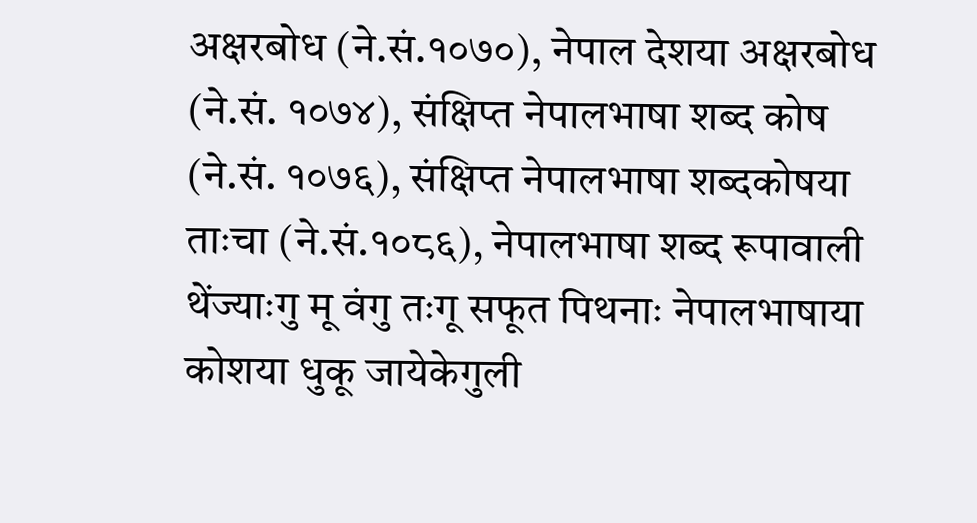अक्षरबोध (ने.सं.१०७०), नेपाल देशया अक्षरबोध (ने.सं. १०७४), संक्षिप्त नेपालभाषा शब्द कोष (ने.सं. १०७६), संक्षिप्त नेपालभाषा शब्दकोषया ताःचा (ने.सं.१०८६), नेपालभाषा शब्द रूपावाली थेंज्याःगु मू वंगु तःगू सफूत पिथनाः नेपालभाषाया कोशया धुकू जायेकेगुली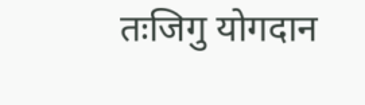तःजिगु योगदान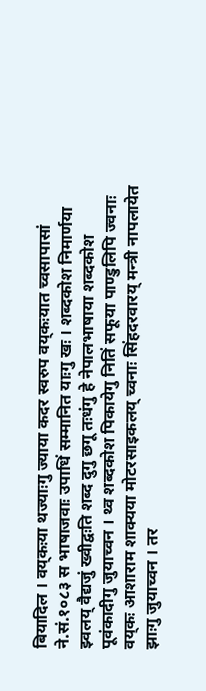बियादिल । वय्‌कःया थज्याःगु ज्याया कदर स्वरुप वय्‌कःयात च्वसापासां ने.सं.१०८३ स भाषाजवाः उपाधिं सम्मानित याःगु खः । शब्दकोश निमार्णया झ्वलय् वैद्यजुं ख्वीद्वःति शब्द दुगु छगू तःधंगु हे नेपालभाषाया शब्दकोश पूवंकादीगु जुयाच्वन । थ्व शब्दकोश पिकायेगु नितिं सफूया पाण्डुलिपि ज्वनाः वय्‌कः आशाराम शाक्यया मोटरसाइकलय् च्वनाः सिंहदरवारय् मन्त्री नापलायेत झाःगु जुयाच्वन । तर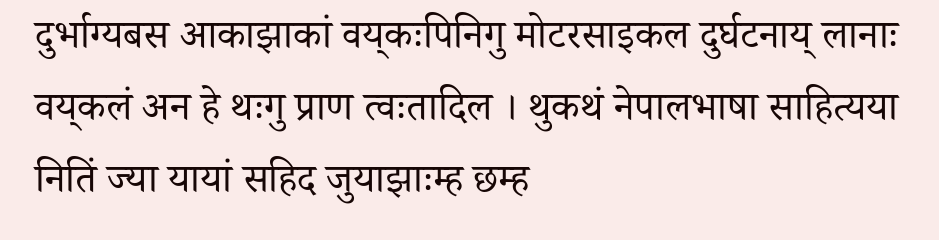दुर्भाग्यबस आकाझाकां वय्‌कःपिनिगु मोटरसाइकल दुर्घटनाय् लानाः वय्‌कलं अन हे थःगु प्राण त्वःतादिल । थुकथं नेपालभाषा साहित्यया नितिं ज्या यायां सहिद जुयाझाःम्ह छम्ह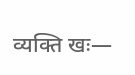व्यक्ति खः—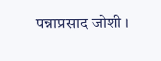पन्नाप्रसाद जोशी ।